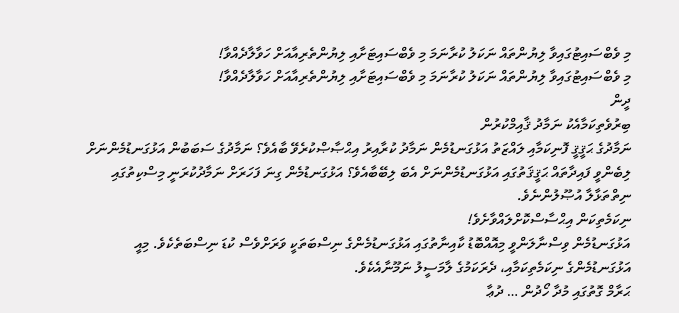މި ވެބްސައިޓުގައިވާ ލިޔުންތައް ނަކަލު ކުރާނަމަ މި ވެބްސައިޓަށާއި ލިޔުންތެރިއާއަށް ހަވާލާދެއްވާ!
މި ވެބްސައިޓުގައިވާ ލިޔުންތައް ނަކަލު ކުރާނަމަ މި ވެބްސައިޓަށާއި ލިޔުންތެރިއާއަށް ހަވާލާދެއްވާ!
ދީން
ބިރުވެތިކަމާއެކު ނަމާދު ޤާއިމްކުރުން
ނަމާދުގެ ޙަޤީޤީ ފޮނިކަމާއި ލައްޒަތު އަޅުގަނޑުމެން ނަމާދު ކުރާއިރު އިޙްޞާޞްކުރެވޭ ބާއެވެ؟ ނަމާދުގެ ސަބަބުން އަޅުގަނޑުމެންނަށް ލިބެންވީ ފައިދާތައް ޙަޤީޤަތުގައި އަޅުގަނޑުމެންނަށް އެބަ ލިބޭބާއެވެ؟ އަޅުގަނޑުމެން ގިނަ ފަހަރަށް ނަމާދުކުރަނީ މިސްކިތުގައި ނިތްތަޅާލާ އުޞޫލުންނެވެ.
ނިކަމެތިކަން އިޙްސާސްކޮށްލައްވާށެވެ!
އަޅުގަނޑުމެން ވިސްނާލަންވީ މިއޮއްބޮޑު ކާއިނާތުގައި އަޅުގަނޑުމެންގެ ނިސްބަތަކީ ވަރަށްވެސް ކުޑަ ނިސްބަތެކެވެ. މިއީ އަޅުގަނޑުމެންގެ ނިކަމެތިކަމާއި، ދެރަކަމުގެ ލާމަސީލު ނަމޫނާއެކެވެ.
ޙަރާމް ގޮތުގައި މުދާ ހޯދުން … ދުޢާ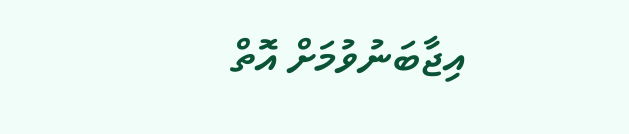އިޖާބަނުވުމަށް އޮތް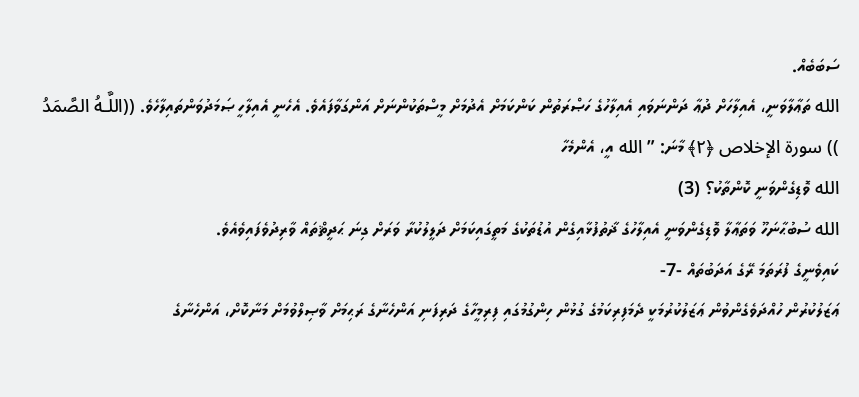ސަބަބެއް.
الله ތަޢާލާވަނީ، އެއިލާހަށް ދުޢާ ދަންނަވައި އެއިލާހުގެ ހަޞްރަތުން ކަންކަމަށް އެދުމަށް މީސްތަކުންނަށް އަންގަވާފައެވެ. އެހެނީ އެއިލާހީ ޞަމަދުވަންތައިލާހެވެ. ((اللَّـهُ الصَّمَدُ )) سورة الإخلاص ﴿٢﴾ މާނަ: ” الله އީ، އެންމެހާ
الله ވޮޑިގެންވަނީ ކޮންތާކު؟ (3)
الله ސުބުޙާނަހޫ ވަތަޢާލާ ވޮޑިގެންވަނީ އެއިލާހުގެ ޛާތުފުޅާއިގެން އުޑުތަކުގެ މަތީގައިކަމަށް ދަލީލުކުރާ ވަރަށް ގިނަ ޙަދީޘްތައް ވާރިދުވެފައިވެއެވެ.
ކައިވެނީގެ ފުރަތަމަ ރޭގެ އަދަބުތައް -7-
ޢަޒަލުކުރުން ހުއްދަވެގެންވުން ޢަޒަލުކުރުމަކީ ދެމަފިރިކަމުގެ ގުޅުން ހިންގުމުގައި ފިރިމީހާގެ ދަރިފަނި އަންހެނާގެ ރަޙިމަށް ވާޞިލްވުމަށް މަނާކޮށް، އަންހެނާގެ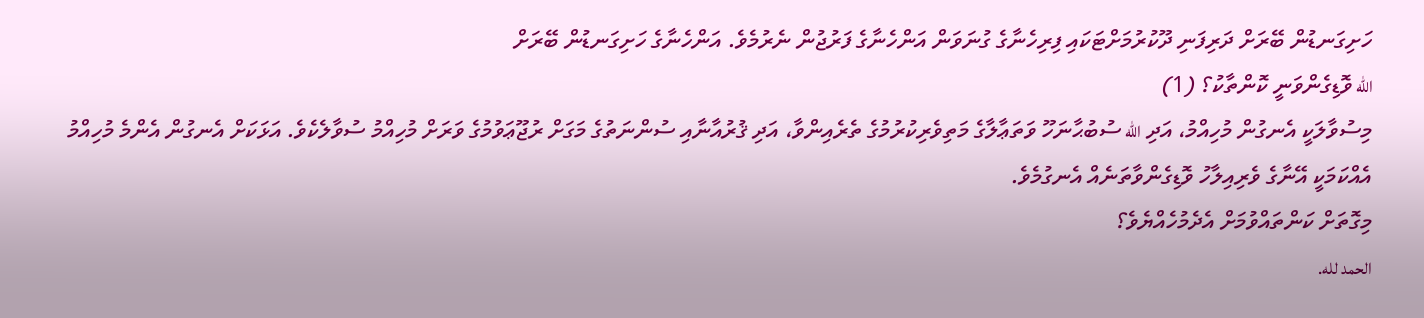ހަށިގަނޑުން ބޭރަށް ދަރިފަނި ދޫކުރުމަށްޓަކައި ފިރިހެނާގެ ގުނަވަން އަންހެނާގެ ފަރުޖުން ނެރުމެވެ. އަންހެނާގެ ހަށިގަނޑުން ބޭރަށް
الله ވޮޑިގެންވަނީ ކޮންތާކު؟ (1)
މިސުވާލަކީ އެނގުން މުހިއްމު، އަދި الله ސުބުޙާނަހޫ ވަތަޢާލާގެ މަތިވެރިކުރުމުގެ ތެރެއިންވާ، އަދި ޤުރުއާނާއި ސުންނަތުގެ މަގަށް ރުޖޫޢަވުމުގެ ވަރަށް މުހިއްމު ސުވާލެކެވެ. އަޅަކަށް އެނގުން އެންމެ މުހިއްމު އެއްކަމަކީ އޭނާގެ ވެރިއިލާހު ވޮޑިގެންވާތަނެއް އެނގުމެވެ.
މިގޮތަށް ކަންތައްވުމަށް އެދެމުހެއްޔެވެ؟
الحمد لله.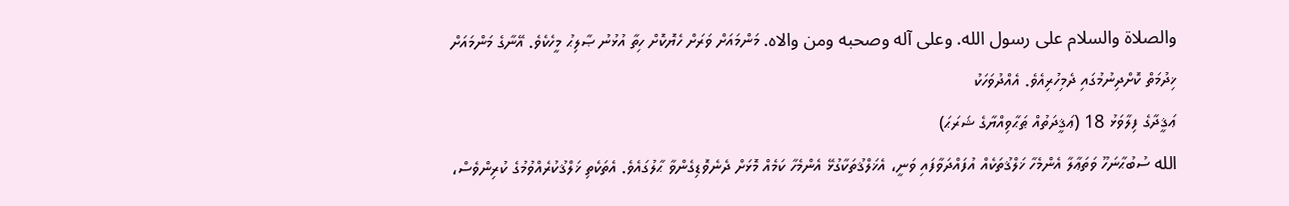والصلاة والسلام على رسول الله. وعلى آله وصحبه ومن والاه. މަންމައަށް ވަރަށް ހެޔޮކޮށް ހިތާ އުޅުނު ޞާލިޙު މީހެކެވެ. އޭނާގެ މަންމައަށް ޚިދުމަތް ކޮށްދިނުމުގައި ދެމިހުރިއެވެ. އެއްދުވަހަކު
ޢަޤީދާގެ ފިލާވަޅު 18 (ޢަޤީދަތުއް ޠަޙާވިއްޔާގެ ޝަރަޙަ)
الله ސުބުޙާނަހޫ ވަތަޢާލާ އެންމެހާ ޚަލްޤުތަކެއް އުފައްދަވާފައި ވަނީ، އެޚަލްޤުތަކާގުޅޭ އެންމެހާ ކަމެއް މޮޅަށް ދެނެވޮޑިގެންވާ ޙާލުގައެވެ. އެތަކެތި ޚަލްޤުކުރެއްވުމުގެ ކުރިންވެސް،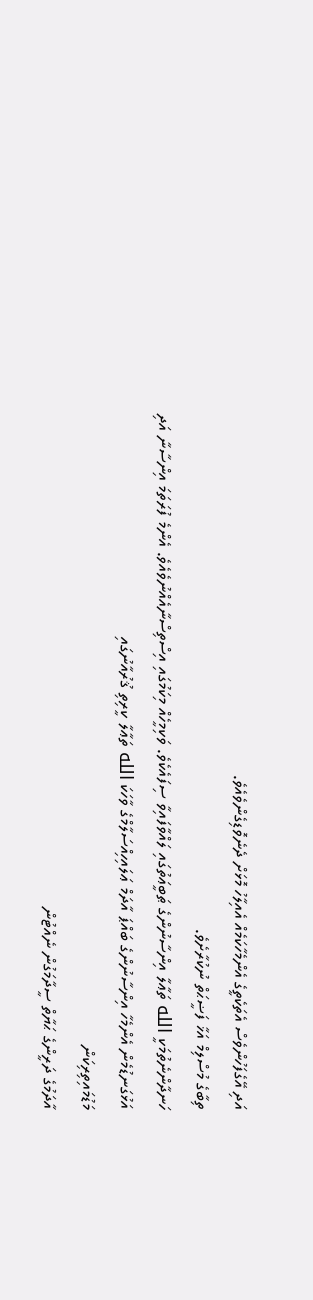އަދި އޭގެފަހުންވެސް އެތަކެތީގެ އެންމެހާކަމެއް އެއިލާހު މޮޅަށް ދެނެވޮޑިގެންވެއެވެ.
ތިބާގެ މުސްލިމް އަޚާ ފަޟީޙަތް ނުކުރާށެވެ.
ހަނދާންނެތުމަކީ الله ތަޢާލާ އިންސާނުންގެ ޠަބީޢަތުގައި ލައްވާފައިވާ ސިފައެކެވެ. ވަކިމީހެއް މިކަމުގައި އިސްތިސްނާއެއްނުވެއެވެ. އެންމެ ފުރަތަމަ އިންސާނާ އަދި އަޅުގަނޑުމެން އެންމެހާ އިންސާނުންގެ ބައްޕަ އާދަމް ޢަލައިހިއްސަލާމްގެ ވާހަކަ الله ތަޢާލާ ކީރިތި ޤުރުއާނުގައި
މަޑުމައިތިރިކަން
އާދަމުގެ ދަރީންގެ ޙަޔާތް ސީދާމަގުން ނެއްޓުން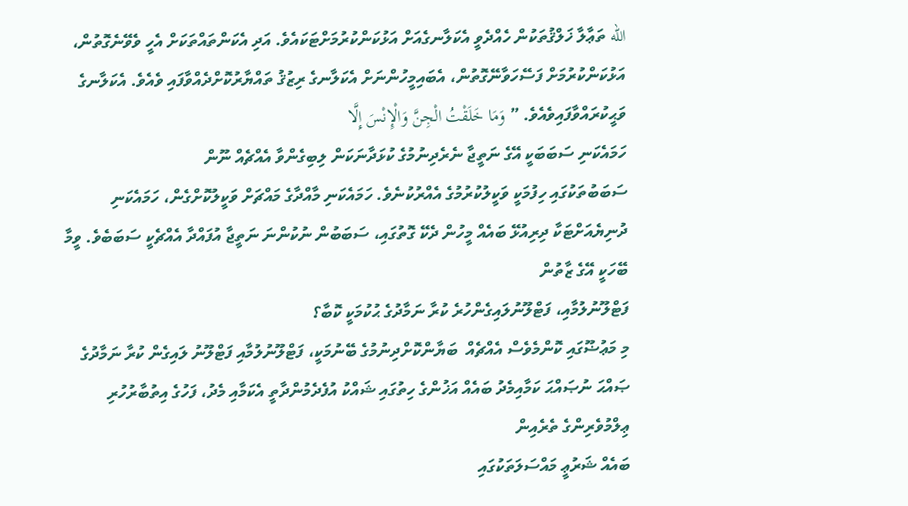الله ތަޢާލާ ޚަލްޤުތަކުން ހެއްދެވީ އެކަލާނގެއަށް އަޅުކަންކުރުމަށްޓަކައެވެ. އަދި އެކަންތައްތަކަށް އެހީ ވެވޭނެގޮތުން، އަޅުކަންކުރުމަށް ފަސޭހަވާނޭގޮތުން، އެބައިމީހުންނަށް އެކަލާނގެ ރިޒުޤު ތައްޔާރުކޮށްދެއްވާފައި ވެއެވެ. އެކަލާނގެ ވަޙީކުރައްވާފައިވެއެވެ. ” وَمَا خَلَقْتُ الْجِنَّ وَالْإِنْسَ إِلَّا
ހަމައެކަނި ސަބަބަކީ އޭގެ ނަތީޖާ ނެރެދިނުމުގެ ކުޅަދާނަކަން ލިބިގެންވާ އެއްޗެއް ނޫން
ސަބަބުތަކުގައި ހިފުމަކީ ވަކީލުކުރުމުގެ އެއްރުކުނެވެ. ހަމައެކަނި މާއްދާގެ މައްޗަށް ވަކީލުކޮށްގެން، ހަމައެކަނި ދުނިޔެއަށްޓަކާ ދިރިއުޅޭ ބައެއް މީހުން ދެކޭ ގޮތުގައި، ސަބަބުން ނުކުންނަ ނަތީޖާ އުފައްދާ އެއްޗެކީ ސަބަބެވެ. ވީމާ ބޭހަކީ އޭގެ ޒާތުން
ފަޓްލޫނުލުމާއި، ފަޓްލޫނުލައިގެންހުރެ ކުރާ ނަމާދުގެ ޙުކުމަކީ ކޮބާ؟
މި މަޢުޟޫގައި ކޮންމެވެސް އެއްޗެއް  ބަޔާންކޮށްދިނުމުގެ ބޭނުމަކީ، ފަޓްލޫނުލުމާއި ފަޓްލޫނު ލައިގެން ކުރާ ނަމާދުގެ ޞައްޙަ ނުޞައްޙަ ކަމާއިމެދު ބައެއް އަޚުންގެ ހިތުގައި ޝައްކު އުފެދެމުންދާތީ އެކަމާއި މެދު، ފަހުގެ އިތުބާރުހުރި ޢިލްމުވެރިންގެ ތެރެއިން
ބައެއް ޝަރުޢީ މައްސަލަތަކުގައި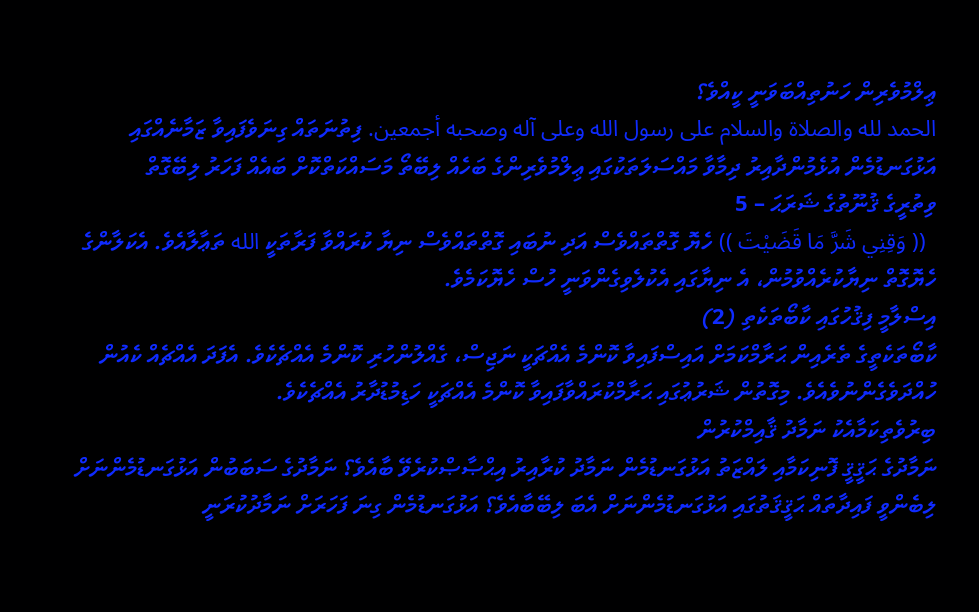ޢިލްމުވެރިން ހަނުތިއްބަވަނީ ކީއްވެ؟
الحمد لله والصلاة والسلام على رسول الله وعلى آله وصحبه أجمعين. ފިތުނަތައް ގިނަވެފައިވާ ޒަމާނެއްގައި އަޅުގަނޑުމެން އުޅެމުންދާއިރު ދިމާވާ މައްސަލަތަކުގައި ޢިލްމުވެރިންގެ ބަހެއް ލިބޭތޯ މަސައްކަތްކޮށް ބައެއް ފަހަރު ލިބޭގޮތް
ވިތުރީގެ ޤުނޫތުގެ ޝަރަޙަ – 5
  (( وَقِنِي شَرَّ مَا قَضَيْتَ )) ހެޔޮ ގޮތްތައްވެސް އަދި ނުބައި ގޮތްތައްވެސް ނިޔާ ކުރައްވާ ފަރާތަކީ الله ތަޢާލާއެވެ. އެކަލާންގެ ހެޔޮގޮތް ނިޔާކުރެއްވުމުން، އެ ނިޔާގައި އެކުލެވިގެންވަނީ ހުސް ހެޔޮކަމެވެ.
އިސްލާމީ ފިޤުހުގައި ކާބޯތަކެތި (2)
ކާބޯތަކެތީގެ ތެރެއިން ޙަރާމްކަމަށް އައިސްފައިވާ ކޮންމެ އެއްޗަކީ ނަޖިސް، ގެއްލުންހުރި ކޮންމެ އެއްޗެކެވެ. އެފަދަ އެއްޗެއް ކެއުން ހުއްދަވެގެންނުވެއެވެ. މިގޮތުން ޝަރުޢުގައި ޙަރާމްކުރައްވާފައިވާ ކޮންމެ އެއްޗަކީ ހަޑިމުޑުދާރު އެއްޗެކެވެ.
ބިރުވެތިކަމާއެކު ނަމާދު ޤާއިމްކުރުން
ނަމާދުގެ ޙަޤީޤީ ފޮނިކަމާއި ލައްޒަތު އަޅުގަނޑުމެން ނަމާދު ކުރާއިރު އިޙްޞާޞްކުރެވޭ ބާއެވެ؟ ނަމާދުގެ ސަބަބުން އަޅުގަނޑުމެންނަށް ލިބެންވީ ފައިދާތައް ޙަޤީޤަތުގައި އަޅުގަނޑުމެންނަށް އެބަ ލިބޭބާއެވެ؟ އަޅުގަނޑުމެން ގިނަ ފަހަރަށް ނަމާދުކުރަނީ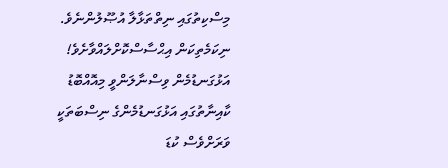މިސްކިތުގައި ނިތްތަޅާލާ އުޞޫލުންނެވެ.
ނިކަމެތިކަން އިޙްސާސްކޮށްލައްވާށެވެ!
އަޅުގަނޑުމެން ވިސްނާލަންވީ މިއޮއްބޮޑު ކާއިނާތުގައި އަޅުގަނޑުމެންގެ ނިސްބަތަކީ ވަރަށްވެސް ކުޑަ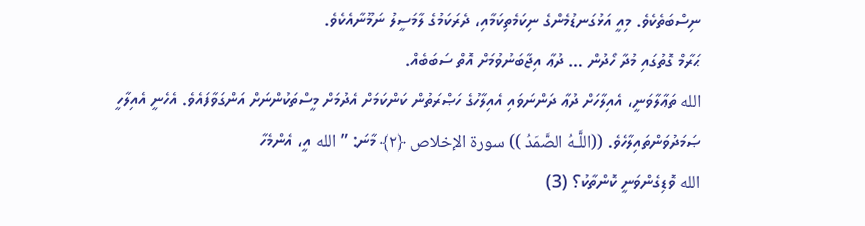ނިސްބަތެކެވެ. މިއީ އަޅުގަނޑުމެންގެ ނިކަމެތިކަމާއި، ދެރަކަމުގެ ލާމަސީލު ނަމޫނާއެކެވެ.
ޙަރާމް ގޮތުގައި މުދާ ހޯދުން … ދުޢާ އިޖާބަނުވުމަށް އޮތް ސަބަބެއް.
الله ތަޢާލާވަނީ، އެއިލާހަށް ދުޢާ ދަންނަވައި އެއިލާހުގެ ހަޞްރަތުން ކަންކަމަށް އެދުމަށް މީސްތަކުންނަށް އަންގަވާފައެވެ. އެހެނީ އެއިލާހީ ޞަމަދުވަންތައިލާހެވެ. ((اللَّـهُ الصَّمَدُ )) سورة الإخلاص ﴿٢﴾ މާނަ: ” الله އީ، އެންމެހާ
الله ވޮޑިގެންވަނީ ކޮންތާކު؟ (3)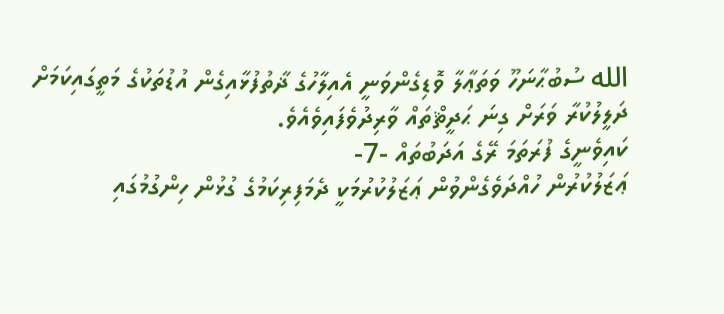الله ސުބުޙާނަހޫ ވަތަޢާލާ ވޮޑިގެންވަނީ އެއިލާހުގެ ޛާތުފުޅާއިގެން އުޑުތަކުގެ މަތީގައިކަމަށް ދަލީލުކުރާ ވަރަށް ގިނަ ޙަދީޘްތައް ވާރިދުވެފައިވެއެވެ.
ކައިވެނީގެ ފުރަތަމަ ރޭގެ އަދަބުތައް -7-
ޢަޒަލުކުރުން ހުއްދަވެގެންވުން ޢަޒަލުކުރުމަކީ ދެމަފިރިކަމުގެ ގުޅުން ހިންގުމުގައި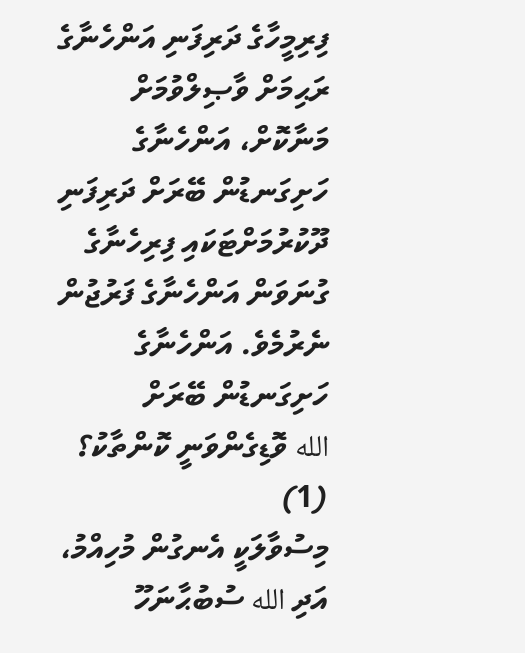ފިރިމީހާގެ ދަރިފަނި އަންހެނާގެ ރަޙިމަށް ވާޞިލްވުމަށް މަނާކޮށް، އަންހެނާގެ ހަށިގަނޑުން ބޭރަށް ދަރިފަނި ދޫކުރުމަށްޓަކައި ފިރިހެނާގެ ގުނަވަން އަންހެނާގެ ފަރުޖުން ނެރުމެވެ. އަންހެނާގެ ހަށިގަނޑުން ބޭރަށް
الله ވޮޑިގެންވަނީ ކޮންތާކު؟ (1)
މިސުވާލަކީ އެނގުން މުހިއްމު، އަދި الله ސުބުޙާނަހޫ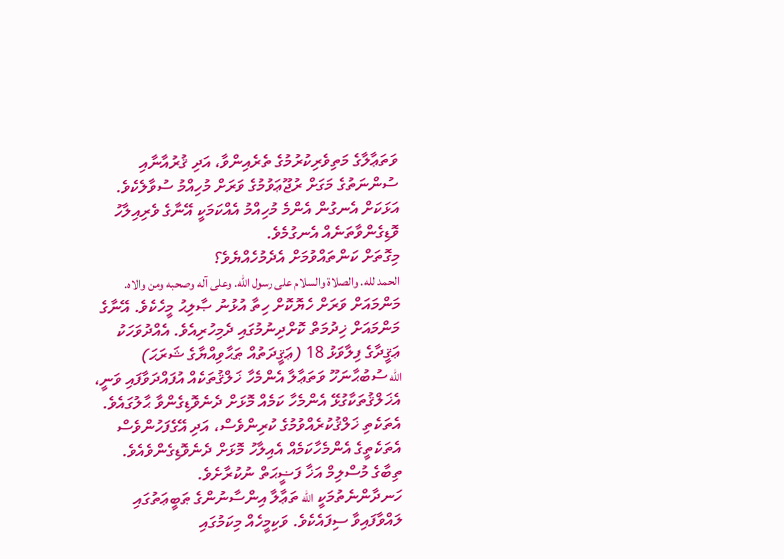ވަތަޢާލާގެ މަތިވެރިކުރުމުގެ ތެރެއިންވާ، އަދި ޤުރުއާނާއި ސުންނަތުގެ މަގަށް ރުޖޫޢަވުމުގެ ވަރަށް މުހިއްމު ސުވާލެކެވެ. އަޅަކަށް އެނގުން އެންމެ މުހިއްމު އެއްކަމަކީ އޭނާގެ ވެރިއިލާހު ވޮޑިގެންވާތަނެއް އެނގުމެވެ.
މިގޮތަށް ކަންތައްވުމަށް އެދެމުހެއްޔެވެ؟
الحمد لله. والصلاة والسلام على رسول الله. وعلى آله وصحبه ومن والاه. މަންމައަށް ވަރަށް ހެޔޮކޮށް ހިތާ އުޅުނު ޞާލިޙު މީހެކެވެ. އޭނާގެ މަންމައަށް ޚިދުމަތް ކޮށްދިނުމުގައި ދެމިހުރިއެވެ. އެއްދުވަހަކު
ޢަޤީދާގެ ފިލާވަޅު 18 (ޢަޤީދަތުއް ޠަޙާވިއްޔާގެ ޝަރަޙަ)
الله ސުބުޙާނަހޫ ވަތަޢާލާ އެންމެހާ ޚަލްޤުތަކެއް އުފައްދަވާފައި ވަނީ، އެޚަލްޤުތަކާގުޅޭ އެންމެހާ ކަމެއް މޮޅަށް ދެނެވޮޑިގެންވާ ޙާލުގައެވެ. އެތަކެތި ޚަލްޤުކުރެއްވުމުގެ ކުރިންވެސް، އަދި އޭގެފަހުންވެސް އެތަކެތީގެ އެންމެހާކަމެއް އެއިލާހު މޮޅަށް ދެނެވޮޑިގެންވެއެވެ.
ތިބާގެ މުސްލިމް އަޚާ ފަޟީޙަތް ނުކުރާށެވެ.
ހަނދާންނެތުމަކީ الله ތަޢާލާ އިންސާނުންގެ ޠަބީޢަތުގައި ލައްވާފައިވާ ސިފައެކެވެ. ވަކިމީހެއް މިކަމުގައި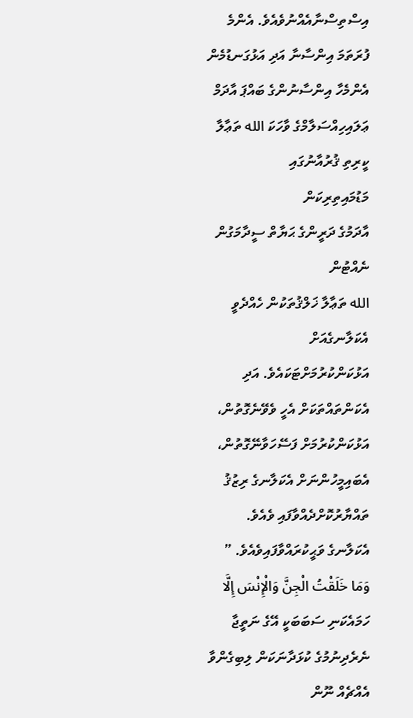އިސްތިސްނާއެއްނުވެއެވެ. އެންމެ ފުރަތަމަ އިންސާނާ އަދި އަޅުގަނޑުމެން އެންމެހާ އިންސާނުންގެ ބައްޕަ އާދަމް ޢަލައިހިއްސަލާމްގެ ވާހަކަ الله ތަޢާލާ ކީރިތި ޤުރުއާނުގައި
މަޑުމައިތިރިކަން
އާދަމުގެ ދަރީންގެ ޙަޔާތް ސީދާމަގުން ނެއްޓުން
الله ތަޢާލާ ޚަލްޤުތަކުން ހެއްދެވީ އެކަލާނގެއަށް އަޅުކަންކުރުމަށްޓަކައެވެ. އަދި އެކަންތައްތަކަށް އެހީ ވެވޭނެގޮތުން، އަޅުކަންކުރުމަށް ފަސޭހަވާނޭގޮތުން، އެބައިމީހުންނަށް އެކަލާނގެ ރިޒުޤު ތައްޔާރުކޮށްދެއްވާފައި ވެއެވެ. އެކަލާނގެ ވަޙީކުރައްވާފައިވެއެވެ. ” وَمَا خَلَقْتُ الْجِنَّ وَالْإِنْسَ إِلَّا
ހަމައެކަނި ސަބަބަކީ އޭގެ ނަތީޖާ ނެރެދިނުމުގެ ކުޅަދާނަކަން ލިބިގެންވާ އެއްޗެއް ނޫން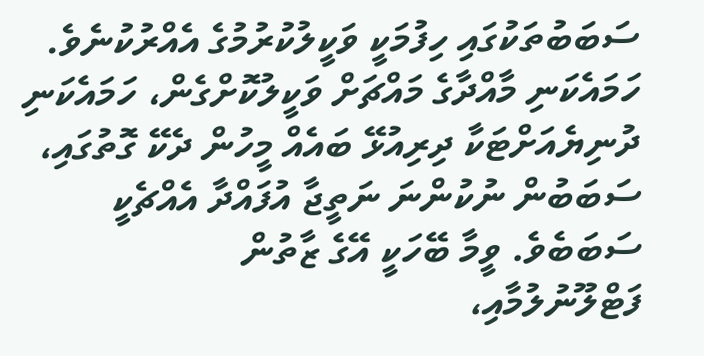ސަބަބުތަކުގައި ހިފުމަކީ ވަކީލުކުރުމުގެ އެއްރުކުނެވެ. ހަމައެކަނި މާއްދާގެ މައްޗަށް ވަކީލުކޮށްގެން، ހަމައެކަނި ދުނިޔެއަށްޓަކާ ދިރިއުޅޭ ބައެއް މީހުން ދެކޭ ގޮތުގައި، ސަބަބުން ނުކުންނަ ނަތީޖާ އުފައްދާ އެއްޗެކީ ސަބަބެވެ. ވީމާ ބޭހަކީ އޭގެ ޒާތުން
ފަޓްލޫނުލުމާއި،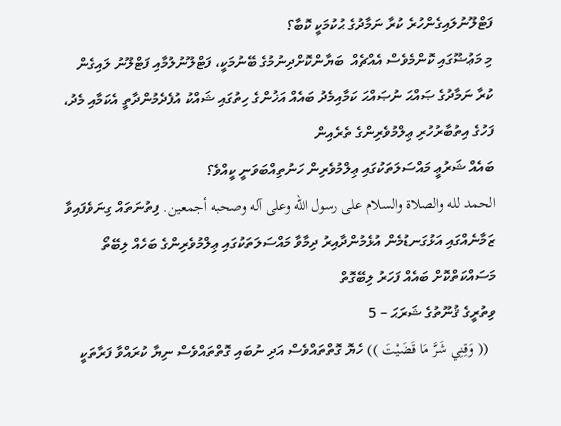ފަޓްލޫނުލައިގެންހުރެ ކުރާ ނަމާދުގެ ޙުކުމަކީ ކޮބާ؟
މި މަޢުޟޫގައި ކޮންމެވެސް އެއްޗެއް  ބަޔާންކޮށްދިނުމުގެ ބޭނުމަކީ، ފަޓްލޫނުލުމާއި ފަޓްލޫނު ލައިގެން ކުރާ ނަމާދުގެ ޞައްޙަ ނުޞައްޙަ ކަމާއިމެދު ބައެއް އަޚުންގެ ހިތުގައި ޝައްކު އުފެދެމުންދާތީ އެކަމާއި މެދު، ފަހުގެ އިތުބާރުހުރި ޢިލްމުވެރިންގެ ތެރެއިން
ބައެއް ޝަރުޢީ މައްސަލަތަކުގައި ޢިލްމުވެރިން ހަނުތިއްބަވަނީ ކީއްވެ؟
الحمد لله والصلاة والسلام على رسول الله وعلى آله وصحبه أجمعين. ފިތުނަތައް ގިނަވެފައިވާ ޒަމާނެއްގައި އަޅުގަނޑުމެން އުޅެމުންދާއިރު ދިމާވާ މައްސަލަތަކުގައި ޢިލްމުވެރިންގެ ބަހެއް ލިބޭތޯ މަސައްކަތްކޮށް ބައެއް ފަހަރު ލިބޭގޮތް
ވިތުރީގެ ޤުނޫތުގެ ޝަރަޙަ – 5
  (( وَقِنِي شَرَّ مَا قَضَيْتَ )) ހެޔޮ ގޮތްތައްވެސް އަދި ނުބައި ގޮތްތައްވެސް ނިޔާ ކުރައްވާ ފަރާތަކީ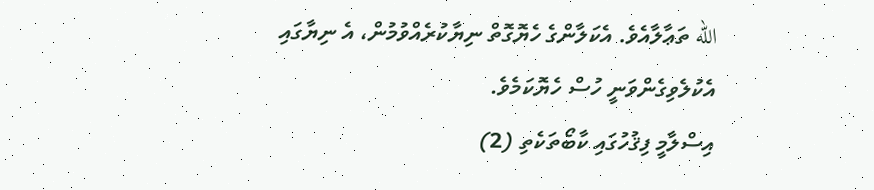الله ތަޢާލާއެވެ. އެކަލާންގެ ހެޔޮގޮތް ނިޔާކުރެއްވުމުން، އެ ނިޔާގައި އެކުލެވިގެންވަނީ ހުސް ހެޔޮކަމެވެ.
އިސްލާމީ ފިޤުހުގައި ކާބޯތަކެތި (2)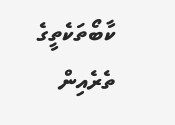ކާބޯތަކެތީގެ ތެރެއިން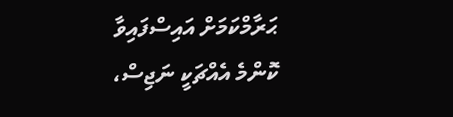ޙަރާމްކަމަށް އައިސްފައިވާ ކޮންމެ އެއްޗަކީ ނަޖިސް،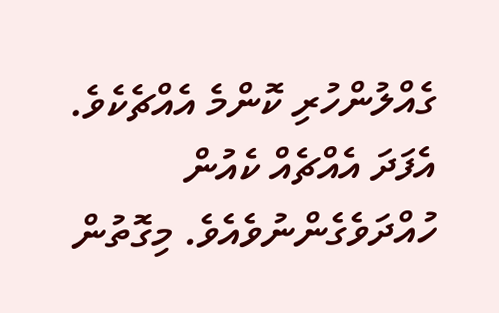ގެއްލުންހުރި ކޮންމެ އެއްޗެކެވެ. އެފަދަ އެއްޗެއް ކެއުން ހުއްދަވެގެންނުވެއެވެ. މިގޮތުން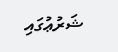ޝަރުޢުގައި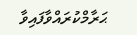ޙަރާމްކުރައްވާފައިވާ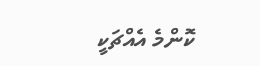ކޮންމެ އެއްޗަކީ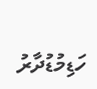ހަޑިމުޑުދާރު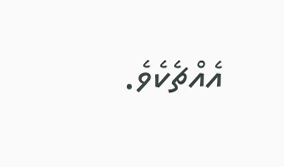އެއްޗެކެވެ.